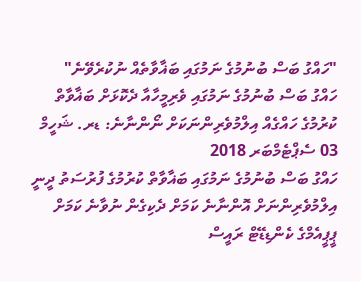"ހައްގު ބަސް ބުނުމުގެ ނަމުގައި ބަޣާވާތެއް ނުކުރެވޭނެ"
ހައްގު ބަސް ބުނުމުގެ ނަމުގައި ވެރިމީހާއާ ދެކޮޅަށް ބަޣާވާތް ކުރުމުގެ ހައްގެއް އިލްމުވެރިންނަކަށް ނޯންނާނެ: ޑރ. ޝަހީމް
03 ސެޕްޓެމްބަރ 2018
ހައްގު ބަސް ބުނުމުގެ ނަމުގައި ބަޣާވާތް ކުރުމުގެ ފުރުސަތު ދީނީ އިލްމުވެރިންނަށް އޮންނާނެ ކަމަށް ދެކިގެން ނުވާނެ ކަމަށް ޕީޕީއެމްގެ ކެންޑިޑޭޓް ރައީސް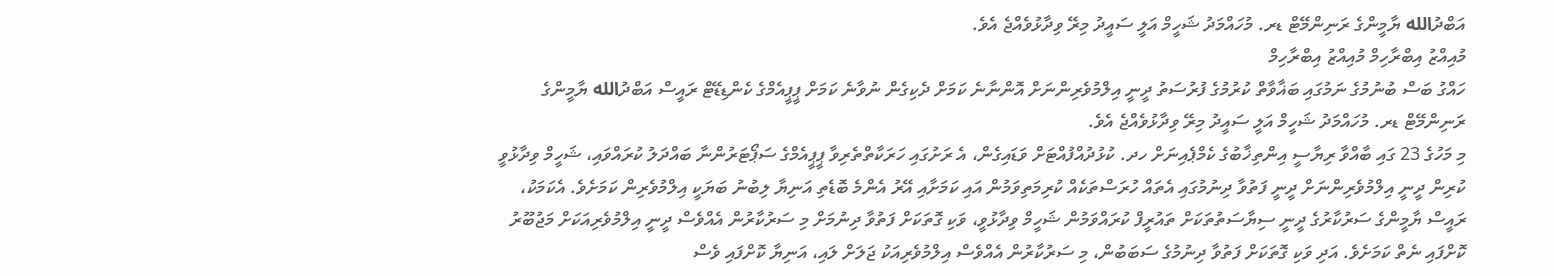އަބްދުالله ޔާމީންގެ ރަނިންމޭޓް ޑރ. މުހައްމަދު ޝަހީމް އަލީ ސައީދު މިރޭ ވިދާޅުވެއްޖެ އެވެ.
މުއިއްޒު އިބްރާހިމް މުއިއްޒު އިބްރާހިމް
ހައްގު ބަސް ބުނުމުގެ ނަމުގައި ބަޣާވާތް ކުރުމުގެ ފުރުސަތު ދީނީ އިލްމުވެރިންނަށް އޮންނާނެ ކަމަށް ދެކިގެން ނުވާނެ ކަމަށް ޕީޕީއެމްގެ ކެންޑިޑޭޓް ރައީސް އަބްދުالله ޔާމީންގެ ރަނިންމޭޓް ޑރ. މުހައްމަދު ޝަހީމް އަލީ ސައީދު މިރޭ ވިދާޅުވެއްޖެ އެވެ.
މި މަހުގެ 23 ގައި ބާއްވާ ރިޔާސީ އިންތިޚާބުގެ ކެމްޕެއިނަށް ހދ. ކުޅުދުއްފުއްޓަށް ވަޑައިގެން، އެ ރަށުގައި ހަރަކާތްތެރިވާ ޕީޕީއެމްގެ ސަޕޯޓަރުންނާ ބައްދަލު ކުރައްވައި، ޝަހީމް ވިދާޅުވީ ކުރިން ދީނީ އިލްމުވެރިންނަށް ދީނީ ފަތުވާ ދިނުމުގައި އެތައް ހުރަސްތަކެއް ކުރިމަތިވަމުން އައި ކަމަށާއި އޭރު އެންމެ ބޮޑެތި އަނިޔާ ލިބުނު ބަޔަކީ އިލްމުވެރިން ކަމަށެވެ. އެކަމަކު، ރައީސް ޔާމީންގެ ސަރުކާރުގެ ދީނީ ސިޔާސަތުތަކަށް ތައުރީފް ކުރައްވަމުން ޝަހީމް ވިދާޅުވީ، ވަކި ގޮތަކަށް ފަތުވާ ދިނުމަށް މި ސަރުކާރުން އެއްވެސް ދީނީ އިލްމުވެރިއަކަށް މަޖުބޫރު ކޮށްފައި ނެތް ކަމަށެވެ. އަދި ވަކި ގޮތަކަށް ފަތުވާ ދިނުމުގެ ސަބަބުން، މި ސަރުކާރުން އެއްވެސް އިލްމުވެރިއަކު ޖަލަށް ލައި، އަނިޔާ ކޮށްފައި ވެސް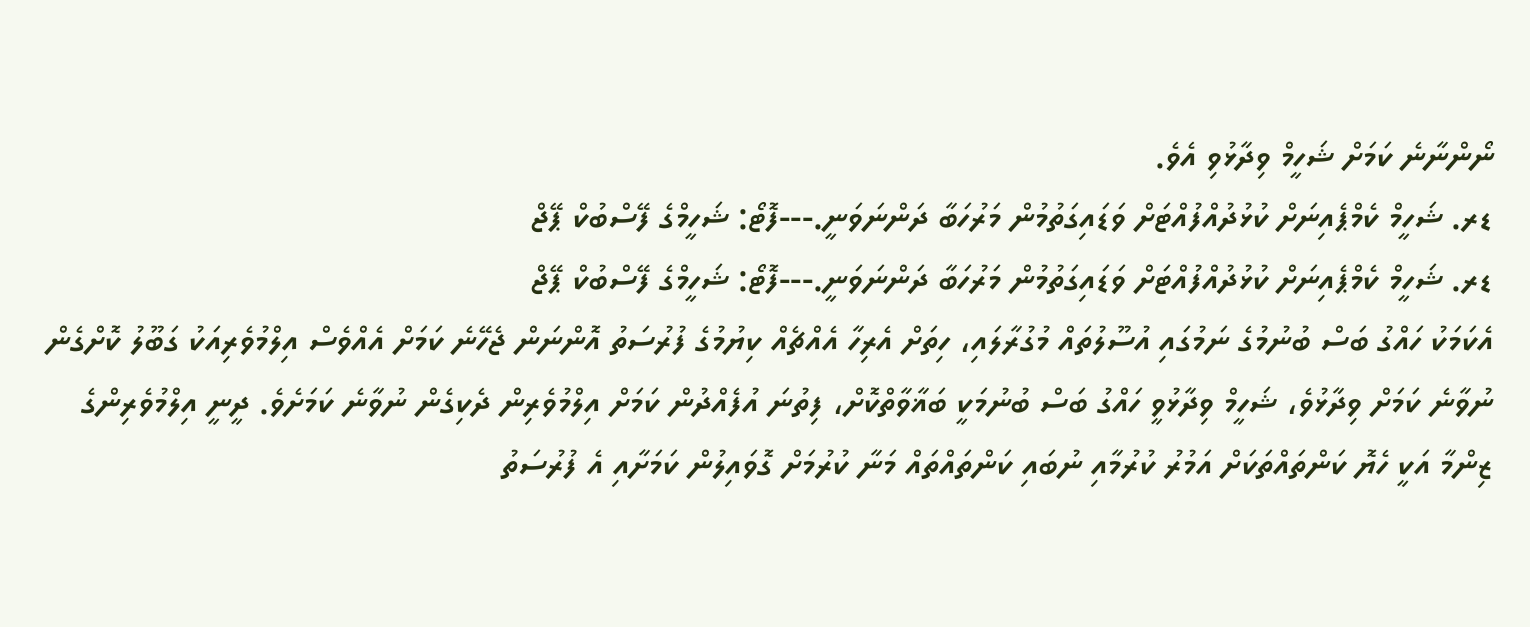ނޯންނާނެ ކަމަށް ޝަހީމް ވިދާޅުވި އެވެ.
ޑރ. ޝަހީމް ކެމްޕެއިނަށް ކުޅުދުއްފުއްޓަށް ވަޑައިގަތުމުން މަރުހަބާ ދަންނަވަނީ.---ފޮޓޯ: ޝަހީމްގެ ފޭސްބުކް ޕޭޖް
ޑރ. ޝަހީމް ކެމްޕެއިނަށް ކުޅުދުއްފުއްޓަށް ވަޑައިގަތުމުން މަރުހަބާ ދަންނަވަނީ.---ފޮޓޯ: ޝަހީމްގެ ފޭސްބުކް ޕޭޖް
އެކަމަކު ހައްގު ބަސް ބުނުމުގެ ނަމުގައި އުސޫލުތައް މުގުރާލައި، ހިތަށް އެރިހާ އެއްޗެއް ކިޔުމުގެ ފުރުސަތު އޮންނަން ޖެހޭނެ ކަމަށް އެއްވެސް އިލްމުވެރިއަކު ގަބޫލު ކޮށްގެން ނުވާނެ ކަމަށް ވިދާޅުވެ، ޝަހީމް ވިދާޅުވީ ހައްގު ބަސް ބުނުމަކީ ބަޣާވާތްކޮށް، ފިތުނަ އުފެއްދުން ކަމަށް އިލްމުވެރިން ދެކިގެން ނުވާނެ ކަމަށެވެ. ދީނީ އިލްމުވެރިންގެ ޒިންމާ އަކީ ހެޔޮ ކަންތައްތަކަށް އަމުރު ކުރުމާއި ނުބައި ކަންތައްތައް މަނާ ކުރުމަށް ގޮވައިލުން ކަމަށާއި އެ ފުރުސަތު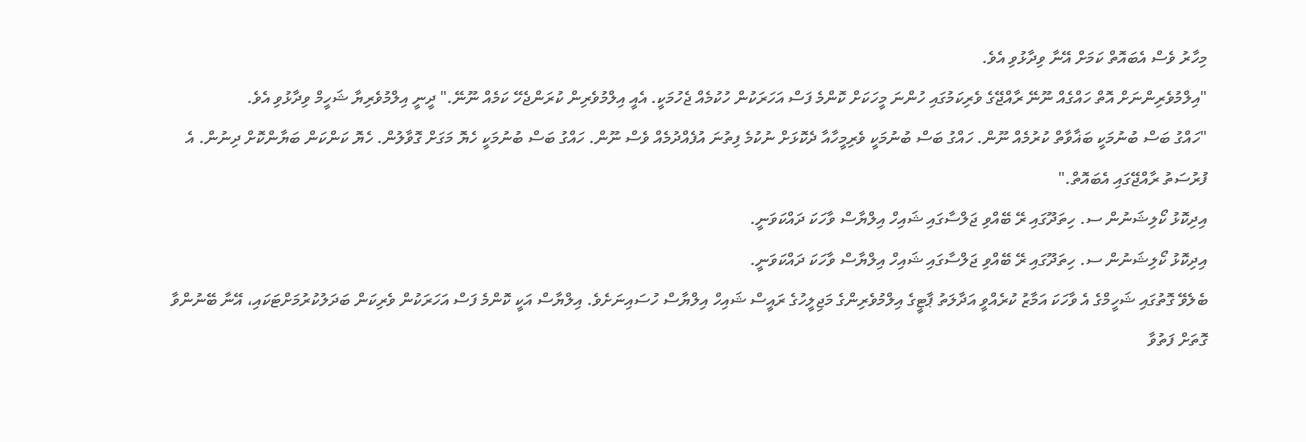މިހާރު ވެސް އެބައޮތް ކަމަށް އޭނާ ވިދާޅުވި އެވެ.
"އިލްމުވެރިންނަށް އޮތް ހައްގެއް ނޫނޭ ރާއްޖޭގެ ވެރިކަމުގައި ހުންނަ މީހަކަށް ކޮންމެ ފަސް އަހަރަކުން ހުކުމެއް ޖެހުމަކީ. އެއީ އިލްމުވެރިން ކުރަންޖެހޭ ކަމެއް ނޫނޭ." ދީނީ އިލްމުވެރިޔާ ޝަހީމް ވިދާޅުވި އެވެ.
"ހައްގު ބަސް ބުނުމަކީ ބަޣާވާތް ކުރުމެއް ނޫން. ހައްގު ބަސް ބުނުމަކީ ވެރިމީހާއާ ދެކޮޅަށް ނުކުމެ ފިތުނަ އުފެއްދުމެއް ވެސް ނޫން. ހައްގު ބަސް ބުނުމަކީ ހެޔޮ މަގަށް ގޮވާލުން. ހެޔޮ ކަންކަން ބަޔާންކޮށް ދިނުން. އެ ފުރުސަތު ރާއްޖޭގައި އެބައޮތް."
އިދިކޮޅު ކޯލިޝަނުން ސ. ހިތަދޫގައި ރޭ ބޭއްވި ޖަލްސާގައި ޝައިހް އިލްޔާސް ވާހަކަ ދައްކަވަނީ.
އިދިކޮޅު ކޯލިޝަނުން ސ. ހިތަދޫގައި ރޭ ބޭއްވި ޖަލްސާގައި ޝައިހް އިލްޔާސް ވާހަކަ ދައްކަވަނީ.
ބެލެވޭ ގޮތުގައި ޝަހީމްގެ އެ ވާހަކަ އަމާޒު ކުރެއްވީ އަދާލަތު ޕާޓީގެ އިލްމުވެރިންގެ މަޖިލީހުގެ ރައީސް ޝައިހް އިލްޔާސް ހުސައިނަށެވެ. އިލްޔާސް އަކީ ކޮންމެ ފަސް އަހަރަކުން ވެރިކަން ބަދަލުކުރުމަށްޓަކައި، އޭނާ ބޭނުންވާ ގޮތަށް ފަތުވާ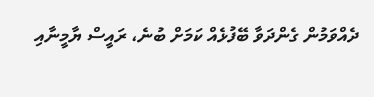ދެއްވަމުން ގެންދަވާ ބޭފުޅެއް ކަމަށް ބުނެ، ރައީސް ޔާމީނާއި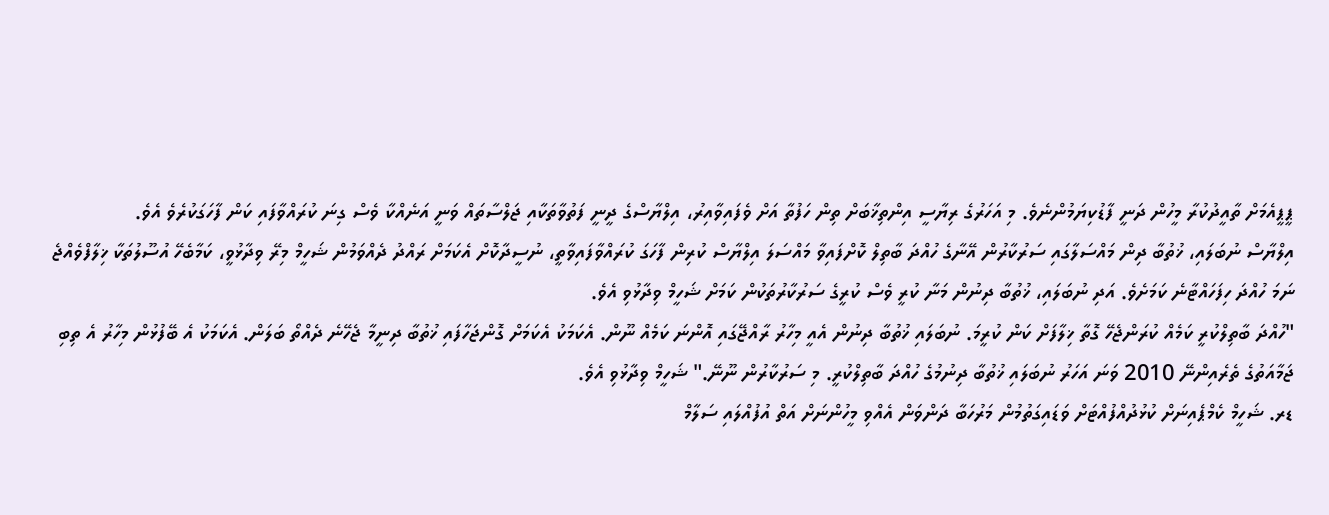ޕީޕީއެމަށް ތާއީދުކުރާ މީހުން ދަނީ ފާޑުކިޔަމުންނެވެ. މި އަހަރުގެ ރިޔާސީ އިންތިޚާބަށް ތިން ހަފުތާ އަށް ވެފައިވާއިރު، އިލްޔާސްގެ ދީނީ ފަތުވާތަކާއި ޖަލްސާތައް ވަނީ އަނެއްކާ ވެސް ގިނަ ކުރައްވާފައި ކަން ފާހަގަކުރެވެ އެވެ.
އިލްޔާސް ނުބަލައި، ޚުތުބާ ދިން މައްސަލާގައި ސަރުކާރުން އޭނާގެ ހުއްދަ ބާތިލް ކޮށްފައިވާ މައްސަލަ އިލްޔާސް ކުރިން ފާހަގަ ކުރައްވާފައިވާތީ، ނުސީދާކޮށް އެކަމަށް ރައްދު ދެއްވަމުން ޝަހީމް މިރޭ ވިދާޅުވީ، ކަމާބެހޭ އުސޫލުތަކާ ޚިލާފްވެއްޖެ ނަމަ ހުއްދަ ހިފަހައްޓާނެ ކަމަށެވެ. އަދި ނުބަލައި، ޚުތުބާ ދިނުން މަނާ ކުރީ ވެސް ކުރީގެ ސަރުކާރުތަކުން ކަމަށް ޝަހީމް ވިދާޅުވި އެވެ.
"ހުއްދަ ބާތިލްކުރީ ކަމެއް ކުރަންޖެހޭ ގޮތާ ޚިލާފަށް ކަން ކުރީމަ. ނުބަލައި ޚުތުބާ ދިނުން އެއީ މިހާރު ރާއްޖޭގައި އޮންނަ ކަމެއް ނޫން. އެކަމަކު އެކަމަށް ގޮންޖަހާފައި ޚުތުބާ ދިނީމާ ޖެހޭނެ ދެއްތޯ ބަލަން. އެކަމަކު އެ ބޭފުޅުން މިހާރު އެ ތިބި ޖަމާއަތުގެ ތެރެއިންނޭ 2010 ވަނަ އަހަރު ނުބަލައި ޚުތުބާ ދިނުމުގެ ހުއްދަ ބާތިލްކުރީ. މި ސަރުކާރުން ނޫނޭ." ޝަހީމް ވިދާޅުވި އެވެ.
ޑރ. ޝަހީމް ކެމްޕެއިނަށް ކުޅުދުއްފުއްޓަށް ވަޑައިގަތުމުން މަރުހަބާ ދަންވަން އެއްވި މީހުންނަށް އަތް އުފުއްލައި ސަލާމް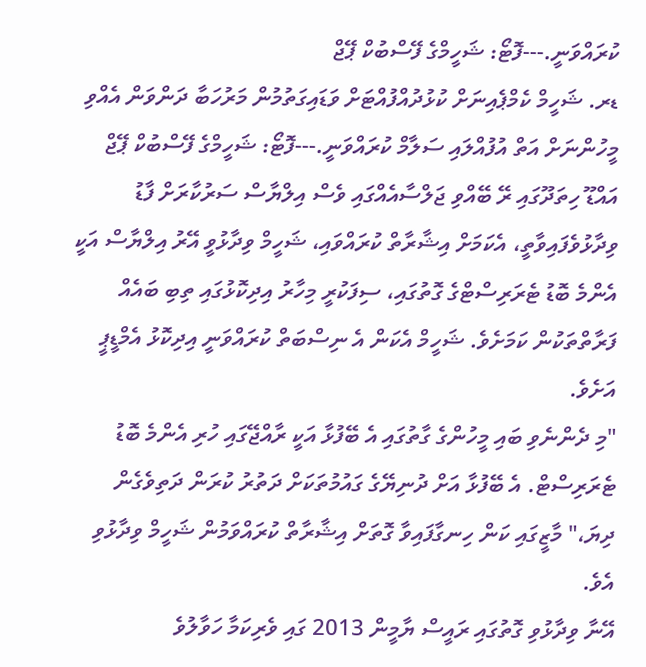ކުރައްވަނީ.---ފޮޓޯ: ޝަހީމްގެ ފޭސްބުކް ޕޭޖް
ޑރ. ޝަހީމް ކެމްޕެއިނަށް ކުޅުދުއްފުއްޓަށް ވަޑައިގަތުމުން މަރުހަބާ ދަންވަން އެއްވި މީހުންނަށް އަތް އުފުއްލައި ސަލާމް ކުރައްވަނީ.---ފޮޓޯ: ޝަހީމްގެ ފޭސްބުކް ޕޭޖް
އައްޑޫ ހިތަދޫގައި ރޭ ބޭއްވި ޖަލްސާއެއްގައި ވެސް އިލްޔާސް ސަރުކާރަށް ފާޑު ވިދާޅުވެފައިވާތީ، އެކަމަށް އިޝާރާތް ކުރައްވައި، ޝަހީމް ވިދާޅުވީ އޭރު އިލްޔާސް އަކީ އެންމެ ބޮޑު ޓެރަރިސްޓްގެ ގޮތުގައި، ސިފަކުރީ މިހާރު އިދިކޮޅުގައި ތިބި ބައެއް ފަރާތްތަކުން ކަމަށެވެ. ޝަހީމް އެކަން އެ ނިސްބަތް ކުރައްވަނީ އިދިކޮޅު އެމްޑީޕީ އަށެވެ.
"މި ދެންނެވި ބައި މީހުންގެ ގާތުގައި އެ ބޭފުޅާ އަކީ ރާއްޖޭގައި ހުރި އެންމެ ބޮޑު ޓެރަރިސްޓް. އެ ބޭފުޅާ އަށް ދުނިޔޭގެ ގައުމުތަކަށް ދަތުރު ކުރަން ދަތިވެގެން ދިޔަ،" މާޒީގައި ކަން ހިނގާފައިވާ ގޮތަށް އިޝާރާތް ކުރައްވަމުން ޝަހީމް ވިދާޅުވި އެވެ.
އޭނާ ވިދާޅުވި ގޮތުގައި ރައީސް ޔާމީން 2013 ގައި ވެރިކަމާ ހަވާލުވެ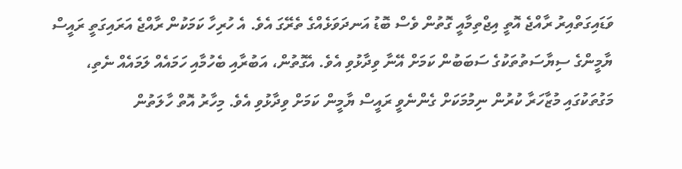ވަޑައިގަތްއިރު ރާއްޖެ އޮތީ އިޖްތިމާއީ ގޮތުން ވެސް ބޮޑު އަނދަވަޅެއްގެ ތެރޭގަ އެވެ. އެ ހުރިހާ ކަމަކުން ރާއްޖެ އަރައިގަތީ ރައީސް ޔާމީންގެ ސިޔާސަތުތަކުގެ ސަބަބުން ކަމަށް އޭނާ ވިދާޅުވި އެވެ. އެގޮތުން، އަބުރާއި ބެހުމާއި ހަމައެއް ލަމައެއް ނެތި، މަގުތަކުގައި މުޒާހަރާ ކުރުން ނިމުމަކަށް ގެންނެވީ ރައީސް ޔާމީން ކަމަށް ވިދާޅުވި އެވެ. މިހާރު އޮތް ހާލަތުން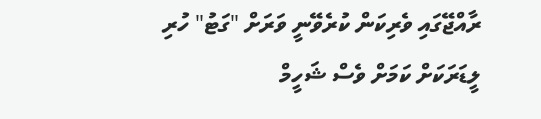ރާއްޖޭގައި ވެރިކަން ކުރެވޭނީ ވަރަށް "ގަޓު" ހުރި ލީޑަރަކަށް ކަމަށް ވެސް ޝަހީމް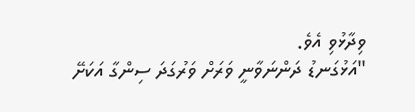ވިދާޅުވި އެވެ.
"އަޅުގަނޑު ދަންނަވާނީ ވަރަށް ވަރުގަދަ ސިންގާ އަކަށޭ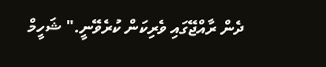ދެން ރާއްޖޭގައި ވެރިކަން ކުރެވޭނީ." ޝަހީމް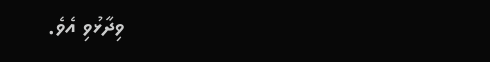ވިދާޅުވި އެވެ.